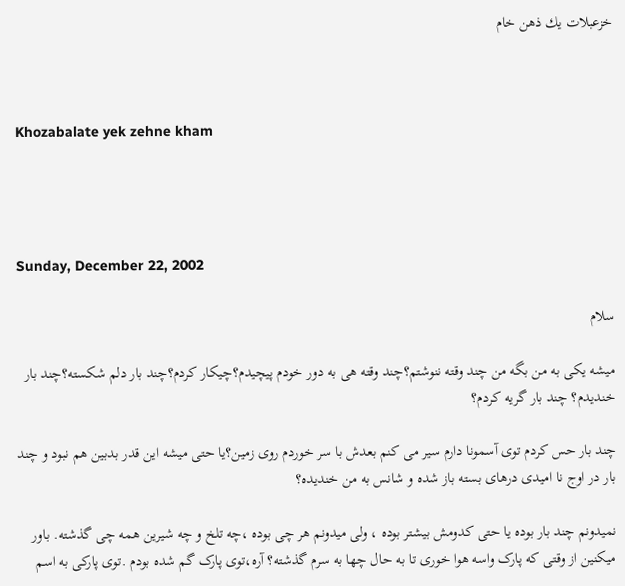خزعبلات يك ذهن خام



Khozabalate yek zehne kham




Sunday, December 22, 2002

سلام

میشه یکی به من بگه من چند وقته ننوشتم؟چند وقته هی به دور خودم پیچیدم؟چیکار کردم؟چند بار دلم شکسته؟چند بار خندیدم؟ چند بار گریه کردم؟

چند بار حس کردم توی آسمونا دارم سیر می کنم بعدش با سر خوردم روی زمین؟یا حتی میشه این قدر بدبین هم نبود و چند بار در اوج نا امیدی درهای بسته باز شده و شانس به من خندیده؟

نمیدونم چند بار بوده یا حتی کدومش بیشتر بوده ، ولی میدونم هر چی بوده ،چه تلخ و چه شیرین همه چی گذشته. باور میکنین از وقتی که پارک واسه هوا خوری تا به حال چها به سرم گذشته؟ آره،توی پارک گم شده بودم .توی پارکی به اسم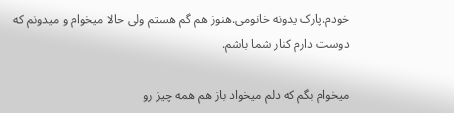خودم.پارک یدونه خانومی.هنوز هم گم هستم ولی حالا میخوام و میدونم که دوست دارم کنار شما باشم.

میخوام بگم که دلم میخواد باز هم همه چیز رو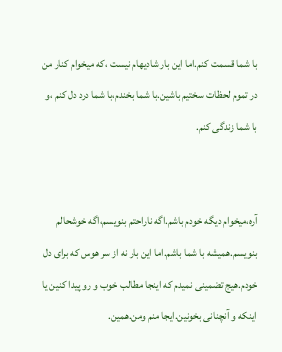با شما قسمت کنم.اما این بار شادیهام نیست ،که میخوام کنار من در تموم لحظات سختیم باشین.با شما بخندم،با شما درد دل کنم ،و با شما زندگی کنم.


آره،میخوام دیگه خودم باشم.اگه ناراحتم بنویسم،اگه خوشحالم بنویسم.همیشه با شما باشم.اما این بار نه از سر هوس که برای دل خودم.هیج تضمینی نمیدم که اینجا مطالب خوب و رو پیدا کنین یا اینکه و آنچنانی بخونین.ایجا منم ومن.همین.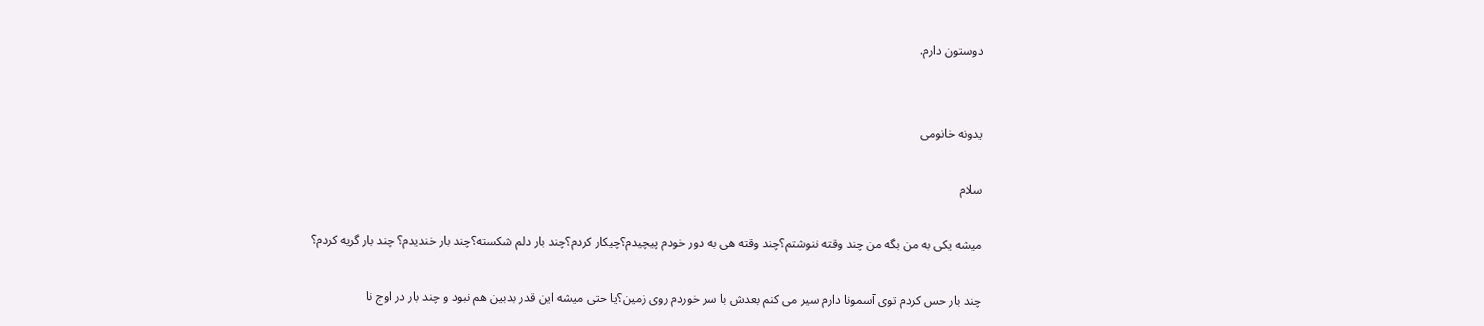دوستون دارم.


یدونه خانومی

سلام

میشه یکی به من بگه من چند وقته ننوشتم؟چند وقته هی به دور خودم پیچیدم؟چیکار کردم؟چند بار دلم شکسته؟چند بار خندیدم؟ چند بار گریه کردم؟

چند بار حس کردم توی آسمونا دارم سیر می کنم بعدش با سر خوردم روی زمین؟یا حتی میشه این قدر بدبین هم نبود و چند بار در اوج نا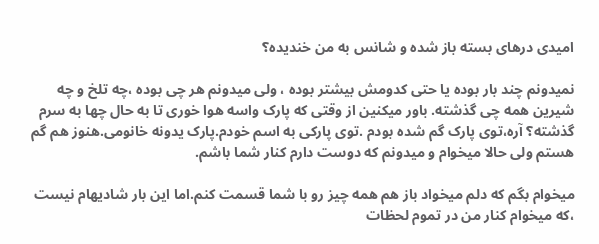امیدی درهای بسته باز شده و شانس به من خندیده؟

نمیدونم چند بار بوده یا حتی کدومش بیشتر بوده ، ولی میدونم هر چی بوده ،چه تلخ و چه شیرین همه چی گذشته. باور میکنین از وقتی که پارک واسه هوا خوری تا به حال چها به سرم گذشته؟ آره،توی پارک گم شده بودم .توی پارکی به اسم خودم.پارک یدونه خانومی.هنوز هم گم هستم ولی حالا میخوام و میدونم که دوست دارم کنار شما باشم.

میخوام بگم که دلم میخواد باز هم همه چیز رو با شما قسمت کنم.اما این بار شادیهام نیست ،که میخوام کنار من در تموم لحظات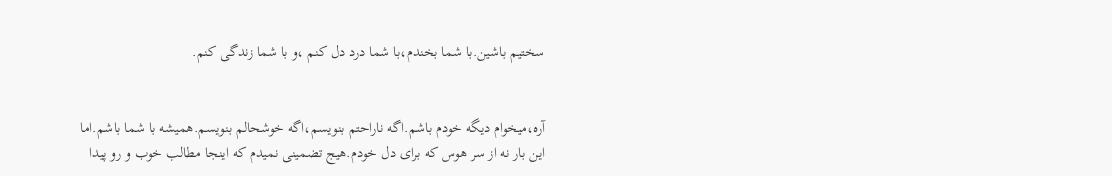سختیم باشین.با شما بخندم،با شما درد دل کنم ،و با شما زندگی کنم.


آره،میخوام دیگه خودم باشم.اگه ناراحتم بنویسم،اگه خوشحالم بنویسم.همیشه با شما باشم.اما این بار نه از سر هوس که برای دل خودم.هیج تضمینی نمیدم که اینجا مطالب خوب و رو پیدا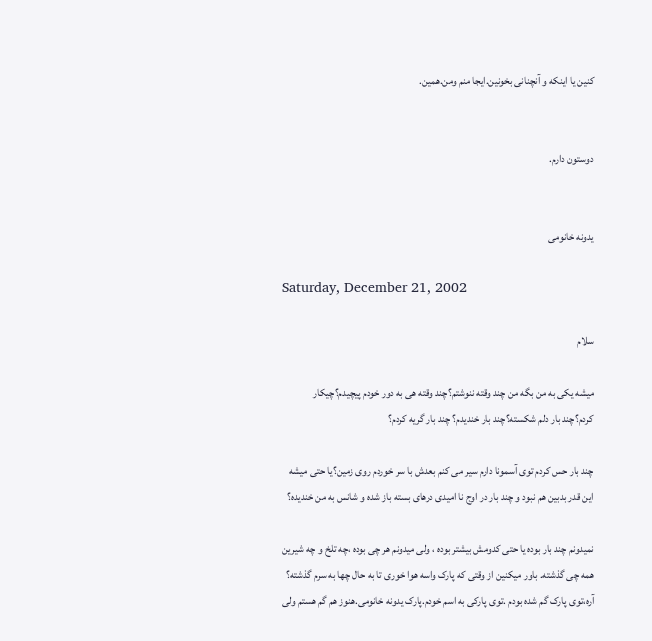کنین یا اینکه و آنچنانی بخونین.ایجا منم ومن.همین.


دوستون دارم.


یدونه خانومی

Saturday, December 21, 2002

سلام

میشه یکی به من بگه من چند وقته ننوشتم؟چند وقته هی به دور خودم پیچیدم؟چیکار کردم؟چند بار دلم شکسته؟چند بار خندیدم؟ چند بار گریه کردم؟

چند بار حس کردم توی آسمونا دارم سیر می کنم بعدش با سر خوردم روی زمین؟یا حتی میشه این قدر بدبین هم نبود و چند بار در اوج نا امیدی درهای بسته باز شده و شانس به من خندیده؟

نمیدونم چند بار بوده یا حتی کدومش بیشتر بوده ، ولی میدونم هر چی بوده ،چه تلخ و چه شیرین همه چی گذشته. باور میکنین از وقتی که پارک واسه هوا خوری تا به حال چها به سرم گذشته؟ آره،توی پارک گم شده بودم .توی پارکی به اسم خودم.پارک یدونه خانومی.هنوز هم گم هستم ولی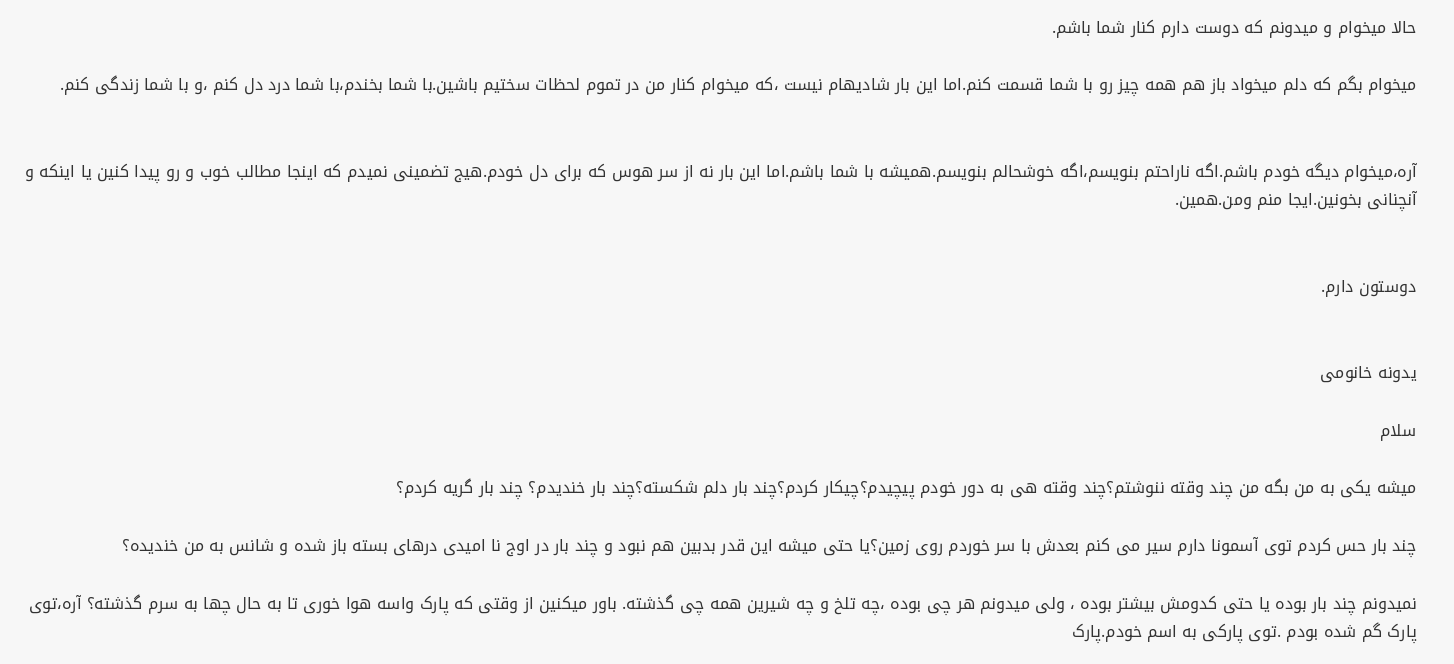حالا میخوام و میدونم که دوست دارم کنار شما باشم.

میخوام بگم که دلم میخواد باز هم همه چیز رو با شما قسمت کنم.اما این بار شادیهام نیست ،که میخوام کنار من در تموم لحظات سختیم باشین.با شما بخندم،با شما درد دل کنم ،و با شما زندگی کنم.


آره،میخوام دیگه خودم باشم.اگه ناراحتم بنویسم،اگه خوشحالم بنویسم.همیشه با شما باشم.اما این بار نه از سر هوس که برای دل خودم.هیج تضمینی نمیدم که اینجا مطالب خوب و رو پیدا کنین یا اینکه و آنچنانی بخونین.ایجا منم ومن.همین.


دوستون دارم.


یدونه خانومی

سلام

میشه یکی به من بگه من چند وقته ننوشتم؟چند وقته هی به دور خودم پیچیدم؟چیکار کردم؟چند بار دلم شکسته؟چند بار خندیدم؟ چند بار گریه کردم؟

چند بار حس کردم توی آسمونا دارم سیر می کنم بعدش با سر خوردم روی زمین؟یا حتی میشه این قدر بدبین هم نبود و چند بار در اوج نا امیدی درهای بسته باز شده و شانس به من خندیده؟

نمیدونم چند بار بوده یا حتی کدومش بیشتر بوده ، ولی میدونم هر چی بوده ،چه تلخ و چه شیرین همه چی گذشته. باور میکنین از وقتی که پارک واسه هوا خوری تا به حال چها به سرم گذشته؟ آره،توی پارک گم شده بودم .توی پارکی به اسم خودم.پارک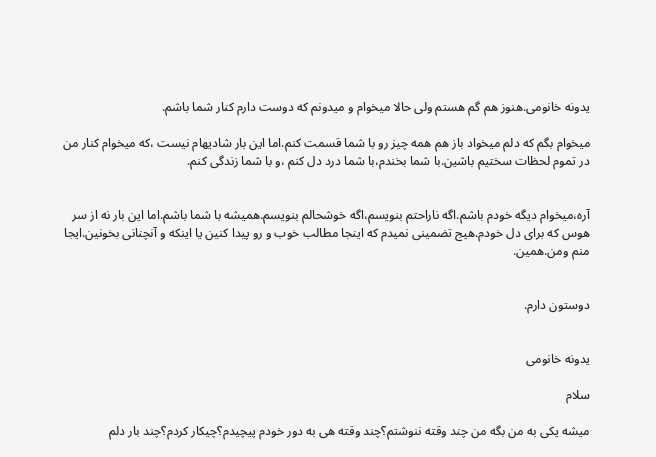یدونه خانومی.هنوز هم گم هستم ولی حالا میخوام و میدونم که دوست دارم کنار شما باشم.

میخوام بگم که دلم میخواد باز هم همه چیز رو با شما قسمت کنم.اما این بار شادیهام نیست ،که میخوام کنار من در تموم لحظات سختیم باشین.با شما بخندم،با شما درد دل کنم ،و با شما زندگی کنم.


آره،میخوام دیگه خودم باشم.اگه ناراحتم بنویسم،اگه خوشحالم بنویسم.همیشه با شما باشم.اما این بار نه از سر هوس که برای دل خودم.هیج تضمینی نمیدم که اینجا مطالب خوب و رو پیدا کنین یا اینکه و آنچنانی بخونین.ایجا منم ومن.همین.


دوستون دارم.


یدونه خانومی

سلام

میشه یکی به من بگه من چند وقته ننوشتم؟چند وقته هی به دور خودم پیچیدم؟چیکار کردم؟چند بار دلم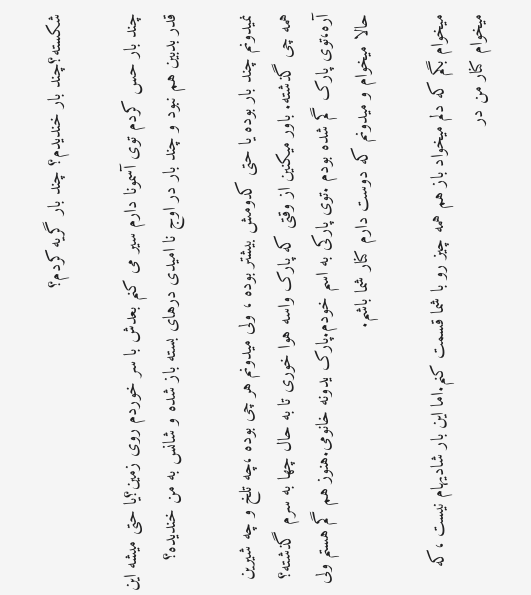شکسته؟چند بار خندیدم؟ چند بار گریه کردم؟

چند بار حس کردم توی آسمونا دارم سیر می کنم بعدش با سر خوردم روی زمین؟یا حتی میشه این قدر بدبین هم نبود و چند بار در اوج نا امیدی درهای بسته باز شده و شانس به من خندیده؟

نمیدونم چند بار بوده یا حتی کدومش بیشتر بوده ، ولی میدونم هر چی بوده ،چه تلخ و چه شیرین همه چی گذشته. باور میکنین از وقتی که پارک واسه هوا خوری تا به حال چها به سرم گذشته؟ آره،توی پارک گم شده بودم .توی پارکی به اسم خودم.پارک یدونه خانومی.هنوز هم گم هستم ولی حالا میخوام و میدونم که دوست دارم کنار شما باشم.

میخوام بگم که دلم میخواد باز هم همه چیز رو با شما قسمت کنم.اما این بار شادیهام نیست ،که میخوام کنار من در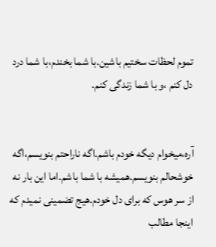تموم لحظات سختیم باشین.با شما بخندم،با شما درد دل کنم ،و با شما زندگی کنم.


آره،میخوام دیگه خودم باشم.اگه ناراحتم بنویسم،اگه خوشحالم بنویسم.همیشه با شما باشم.اما این بار نه از سر هوس که برای دل خودم.هیج تضمینی نمیدم که اینجا مطالب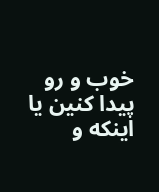خوب و رو پیدا کنین یا اینکه و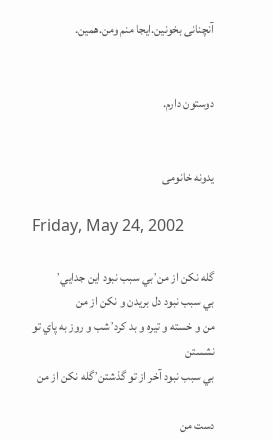آنچنانی بخونین.ایجا منم ومن.همین.


دوستون دارم.


یدونه خانومی

Friday, May 24, 2002

گله نکن از من٬بي سبب نبود اين جدايي٬
بي سبب نبود دل بريدن و نکن از من
من و خسته و تيره و بد کرد٬شب و روز به پاي تو نشستن
بي سبب نبود آخر از تو گذشتن٬گله نکن از من

دست من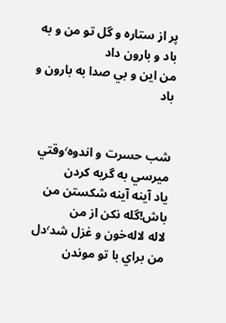پر از ستاره و گل تو من و به باد و بارون داد
من اين و بي صدا به بارون و باد


شب حسرت و اندوه٬وقتي ميرسي به گريه کردن
ياد آينه آينه شکستن من باش!گله نکن از من
لاله لاله‌‌خون و غزل شد٬دل من براي با تو موندن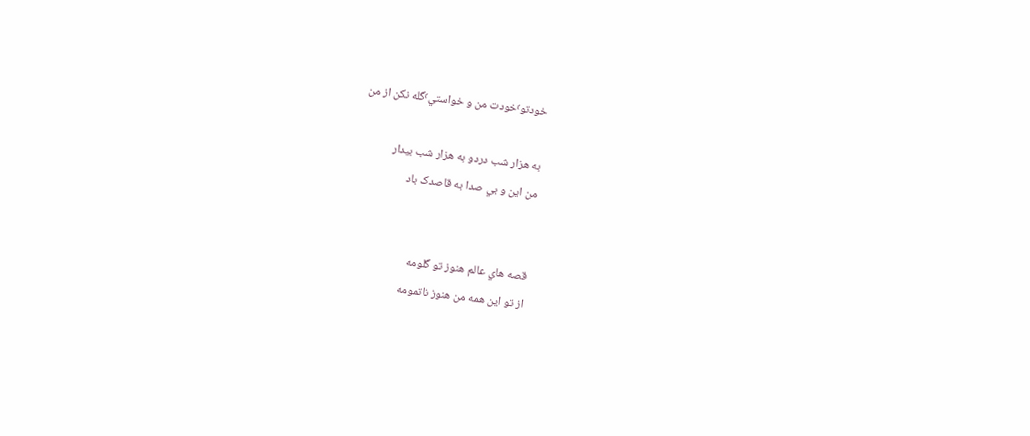خودتو٬خودت من و خواستي٬گله نکن از من

به هزار شب دردو به هزار شب بيدار
من اين و بي صدا به قاصدک باد


قصه هاي عالم هنوز تو گلومه
از تو اين همه من هنوز ناتمومه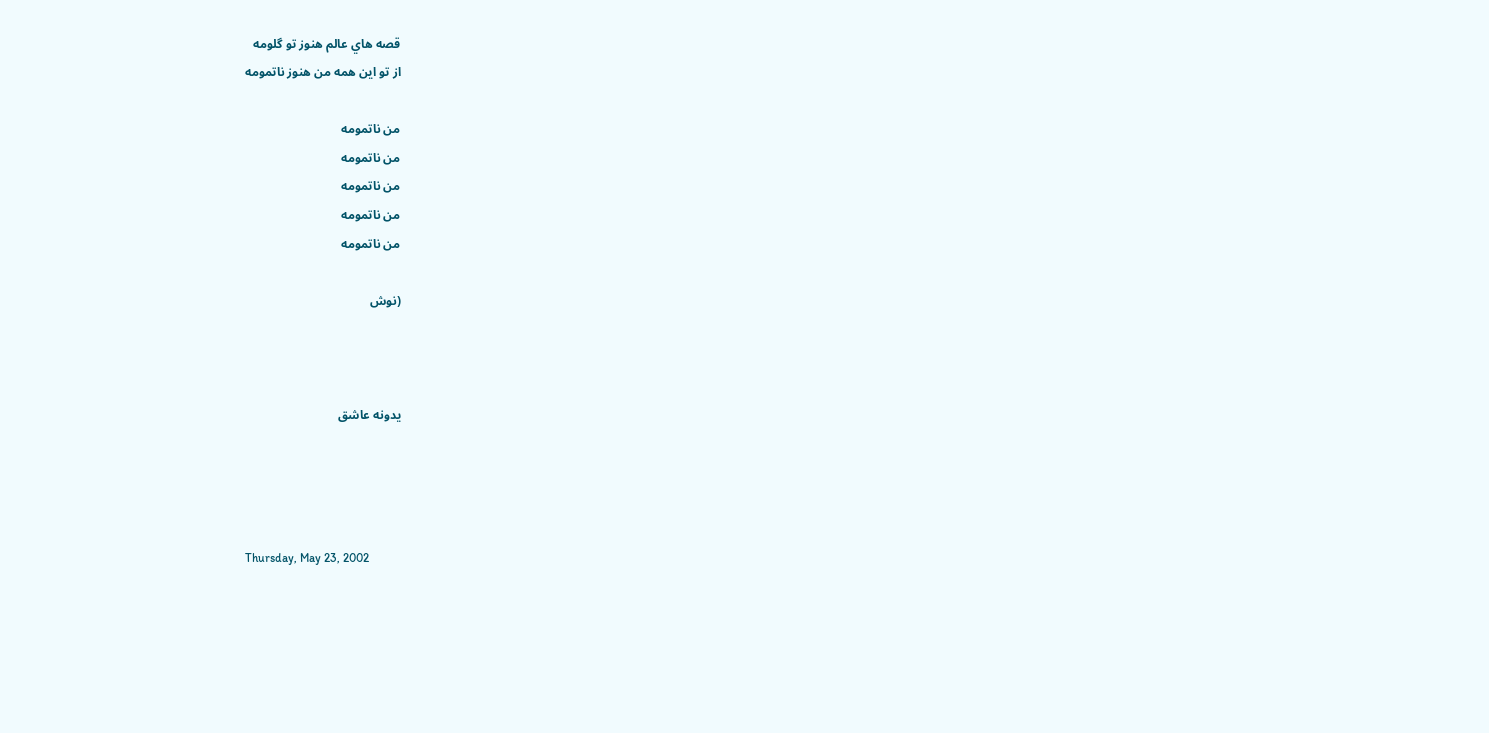قصه هاي عالم هنوز تو گلومه
از تو اين همه من هنوز ناتمومه

من ناتمومه
من ناتمومه
من ناتمومه
من ناتمومه
من ناتمومه

(نوش



يدونه عاشق




Thursday, May 23, 2002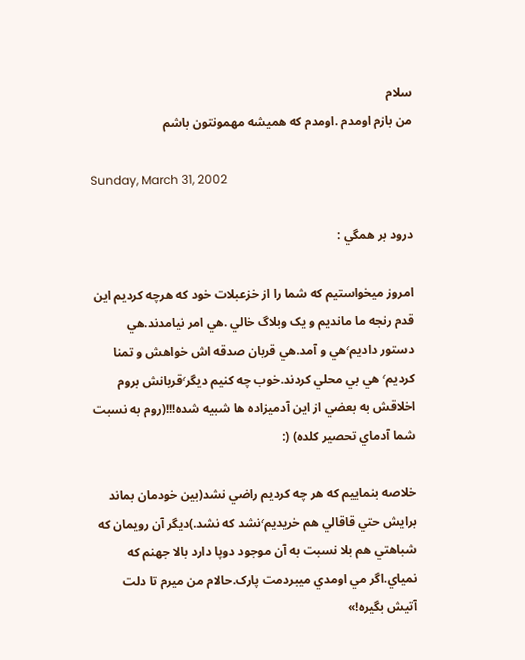سلام
من بازم اومدم .اومدم که هميشه مهمونتون باشم

Sunday, March 31, 2002

درود بر همگي :

امروز ميخواستيم که شما را از خزعبلات خود که هرچه کرديم اين قدم رنجه ما مانديم و يک وبلاگ خالي .هي امر نيامدند.هي دستور داديم٬هي و آمد.هي قربان صدقه اش خواهش و تمنا کرديم٬ هي بي محلي کردند.خوب چه کنيم ديگر٬قربانش بروم اخلاقش به بعضي از اين آدميزاده ها شبيه شده!!!(روم به نسبت شما آدماي تحصير کلده) (:

خلاصه بنماييم که هر چه کرديم راضي نشد(بين خودمان بماند برايش حتي قاقالي هم خريديم٬نشد که نشد.)ديگر آن رويمان که شباهتي هم بلا نسبت به آن موجود دوپا دارد بالا جهنم که نمياي.اگر مي اومدي ميبردمت پارک.حالام من ميرم تا دلت آتيش بگيره!»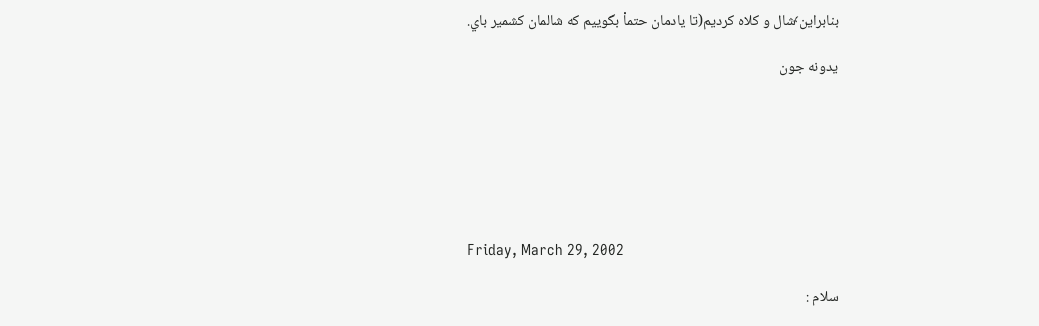بنابراين٬شال و کلاه کرديم(تا يادمان حتماْ بگوييم که شالمان کشمير باي.

يدونه جون







Friday, March 29, 2002

سلام :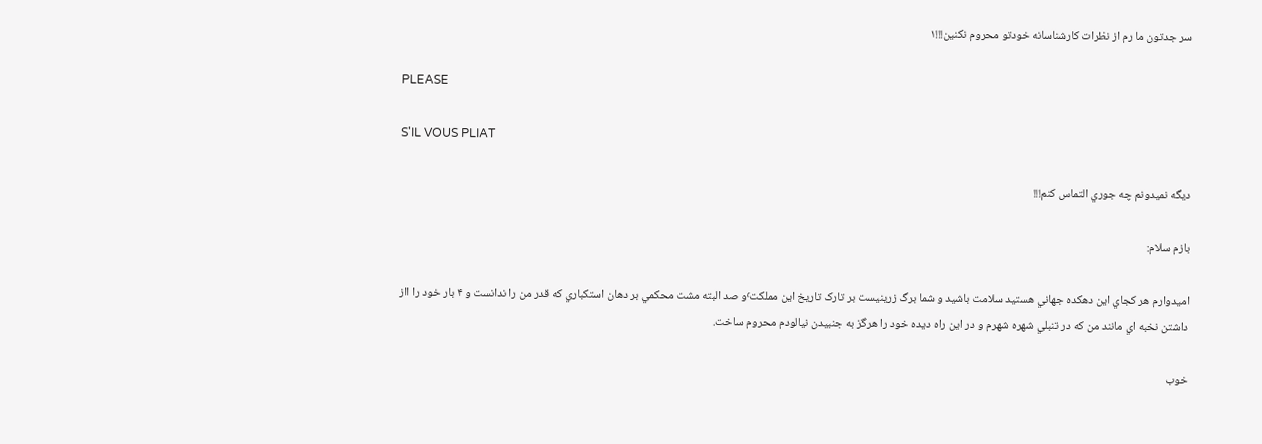سر جدتون ما رم از نظرات کارشناسانه خودتو محروم نکنين!!!۱

PLEASE

S'IL VOUS PLIAT

ديگه نميدونم چه جوري التماس کنم!!!

بازم سلام:

اميدوارم هر کجاي اين دهکده جهاني هستيد سلامت باشيد و شما برگ زرينيست بر تارک تاريخ اين مملکت٬و صد البته مشت محکمي بر دهان استکباري که قدر من را ندانست و ۴ بار خود را ااز داشتن نخبه اي مانند من که در تنبلي شهره شهرم و در اين راه ديده خود را هرگز به جنبيدن نيالودم محروم ساخت.

خوب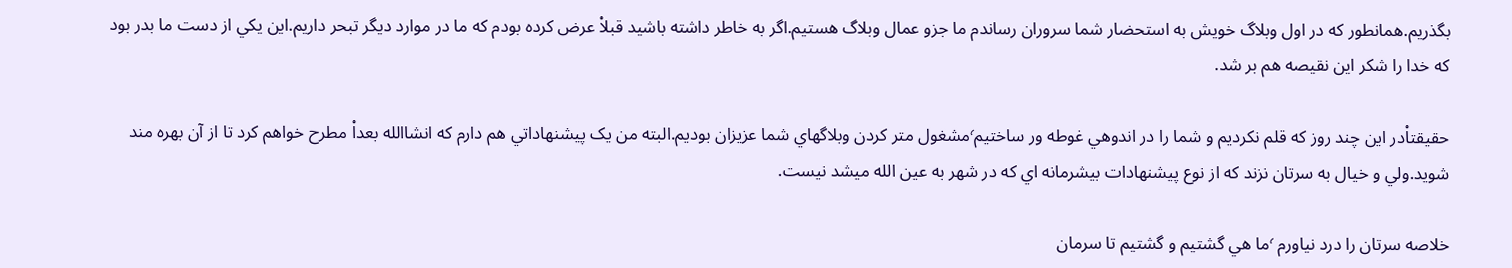بگذريم.همانطور که در اول وبلاگ خويش به استحضار شما سروران رساندم ما جزو عمال وبلاگ هستيم.اگر به خاطر داشته باشيد قبلاْ عرض کرده بودم که ما در موارد ديگر تبحر داريم.اين يکي از دست ما بدر بود که خدا را شکر اين نقيصه هم بر شد.

حقيقتاْدر اين چند روز که قلم نکرديم و شما را در اندوهي غوطه ور ساختيم٬مشغول متر کردن وبلاگهاي شما عزيزان بوديم.البته من يک پيشنهاداتي هم دارم که انشاالله بعداْ مطرح خواهم کرد تا از آن بهره مند شويد.ولي و خيال به سرتان نزند که از نوع پيشنهادات بيشرمانه اي که در شهر به عين الله ميشد نيست.

خلاصه سرتان را درد نياورم ٬ما هي گشتيم و گشتيم تا سرمان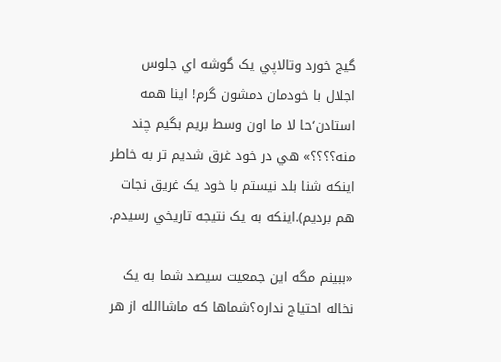گيج خورد وتالاپي يک گوشه اي جلوس اجلال با خودمان دمشون گرم! اينا همه استادن٬حا لا ما اون وسط بريم بگيم چند منه؟؟؟؟» هي در خود غرق شديم تر به خاطر اينکه شنا بلد نيستم با خود يک غريق نجات هم برديم).اينکه به يک نتيجه تاريخي رسيدم.

«ببينم مگه اين جمعيت سيصد شما به يک نخاله احتياج نداره؟شماها که ماشاالله از هر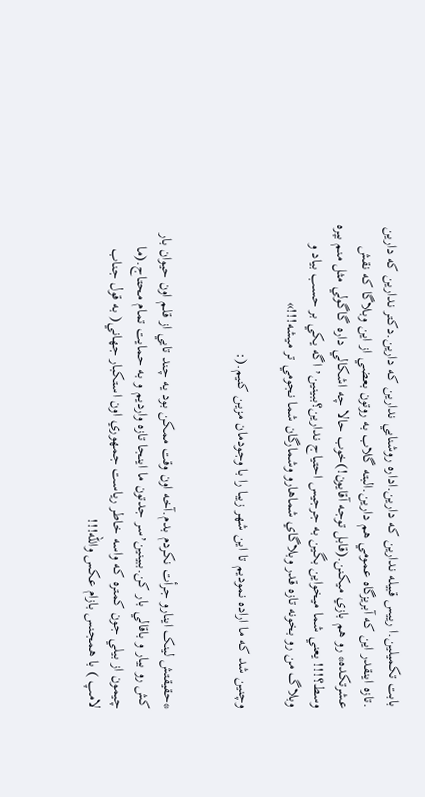بابت تکميلين.ا رييس قبيله ندارين که دارين.اداره روشنايي ندارين که دارين.دکتر ندارين که دارين .تازه اينقدر اين که آبريزگاه عمومي هم دارين.البته گلاب به روتون بعضي از اين وبلاگا که نقش عشرتکده* رو هم بازي ميکنن.(قابل توجه آقايون!)خوب حالا چه اشکالي داره گاگولي مثل منم بپره وسط؟!!! يعني شما ميخواين بگين به جرجيس احتياج ندارين؟ببينين٬ اگه يکي بر حسب بياد و وبلاگ من رو بخونه تازه قدر وبلاگاي شماهارو وشمارگان شما نجومي تر ميشه!!!»

وچنين شد که ما اراده نموديم تا اين شهر زيبا را با وجودمان مزين کنيم.(:


*حقيقتش لينک اينارو جرأت نکردم بدم.آخه اون وقت ممکن بود يه چند تايي از قلم اون حيوان بار کش رو بيار و باقالي بار کن.ببينين٬سر جدتون ما اينجا تازه وارديم و به حمايت تمام محتاج.(ما چيمون از بيلي جون کمتره که واسه خاطر رياست جمهوري اون استکبار جهاني( به قول جناب لامپ ) با همجنس بازام عکس والله!!!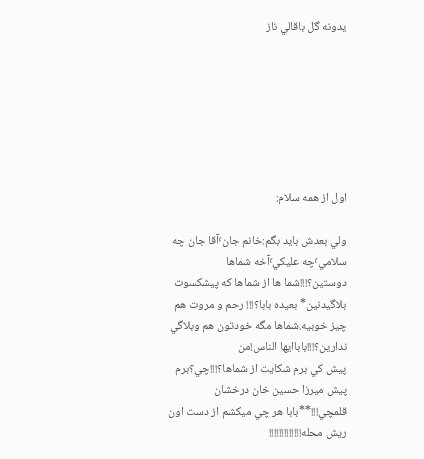يدونه گل باقالي ناز







اول از همه سلام:

ولي بعدش بايد بگم:خانم جان٬آقا جان چه سلامي٬چه عليکي٬آخه شماها دوستين؟!!!شما ها از شماها که پيشکسوت بلاگيدنين* بعيده بابا؟!!! رحم و مروت هم چيز خوبيه.شماها مگه خودتون هم وبلاگي ندارين؟!!!باباايها الناس!من
پيش کي برم شکايت از شماها؟!!!چي؟برم پيش ميرزا حسين خان درخشان قلمچي!!!**بابا هر چي ميکشم از دست اون ريش محله!!!!!!!!!!!!!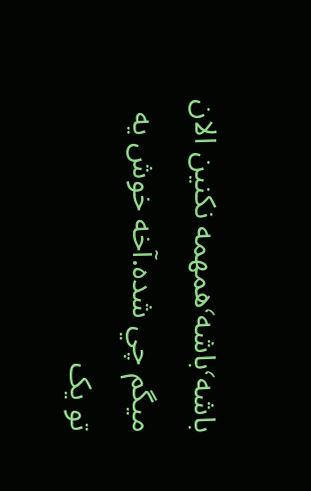باشه٬باشه٬همهمه نکنين الان ميگم چي شده.آخه خوش يه تو يک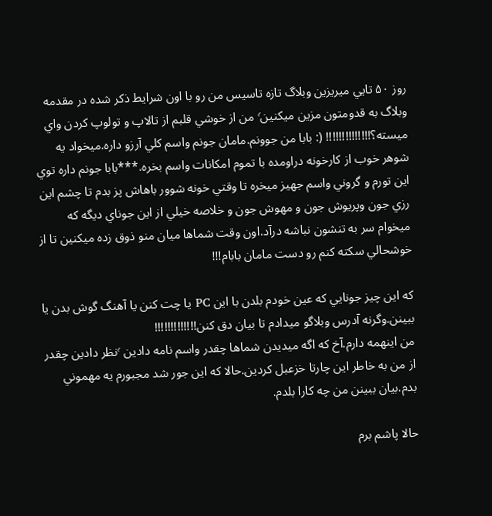روز ۵۰ تايي ميريزين وبلاگ تازه تاسيس من رو با اون شرايط ذکر شده در مقدمه وبلاگ به قدومتون مزين ميکنين٬ من از خوشي قلبم از تالاپ و تولوپ کردن واي ميسته؟!!!!!!!!!!!!!! (: بابا من جوونم.مامان جونم واسم کلي آرزو داره.ميخواد يه شوهر خوب از کارخونه دراومده با تموم امکانات واسم بخره.***بابا جونم داره توي اين تورم و گروني واسم جهيز ميخره تا وقتي خونه شوور باهاش پز بدم تا چشم اين رزي جون وپريوش جون و مهوش جون و خلاصه خيلي از اين جوناي ديگه که ميخوام سر به تنشون نباشه درآد.اون وقت شماها ميان منو ذوق زده ميکنين تا از خوشحالي سکته کنم رو دست مامان بابام!!!

که اين چيز جونايي که عين خودم بلدن با اين PC يا چت کنن يا آهنگ گوش بدن يا ببينن.وگرنه آدرس وبلاگو ميدادم تا بيان دق کنن!!!!!!!!!!!!!
من اينهمه دارم.آخ که اگه ميديدن شماها چقدر واسم نامه دادين ٬نظر دادين چقدر از من به خاطر اين چارتا خزعبل کردين.حالا که اين جور شد مجبورم يه مهموني بدم.بيان ببينن من چه کارا بلدم.

حالا پاشم برم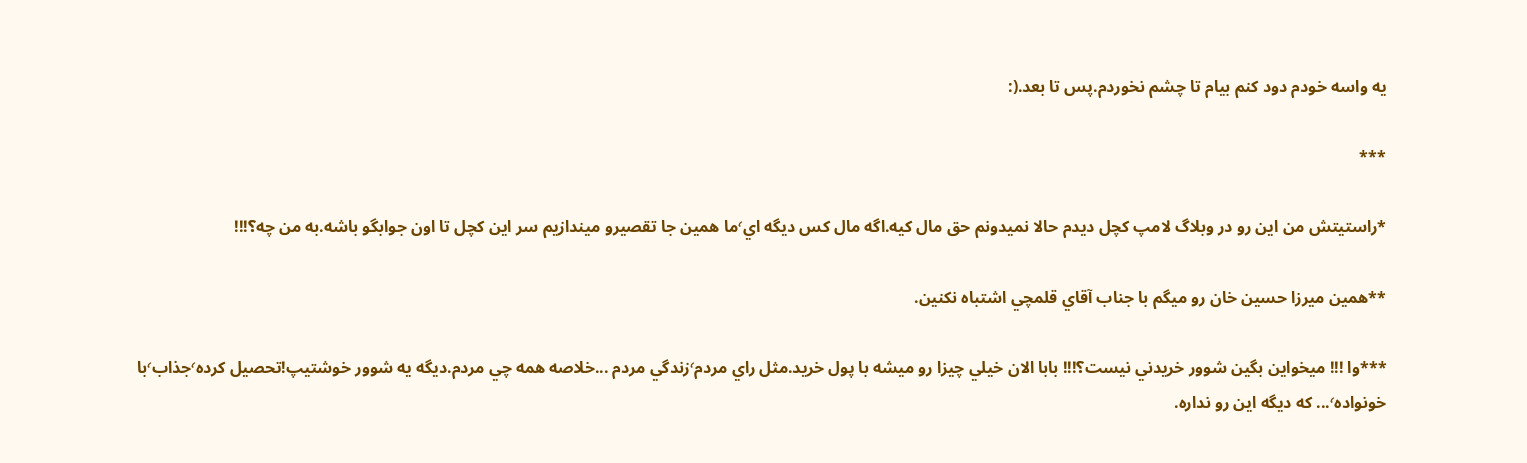يه واسه خودم دود کنم بيام تا چشم نخوردم.پس تا بعد.(:

***

*راستيتش من اين رو در وبلاگ لامپ کچل ديدم حالا نميدونم حق مال کيه.اگه مال کس ديگه اي٬ما همين جا تقصيرو ميندازيم سر اين کچل تا اون جوابگو باشه.به من چه؟!!!

**همين ميرزا حسين خان رو ميگم با جناب آقاي قلمچي اشتباه نکنين.

***وا !!! ميخواين بگين شوور خريدني نيست؟!!! بابا الان خيلي چيزا رو ميشه با پول خريد.مثل راي مردم٬زندگي مردم ...خلاصه همه چي مردم.ديگه يه شوور خوشتيپ!تحصيل کرده٬جذاب٬با خونواده٬... که ديگه اين رو نداره.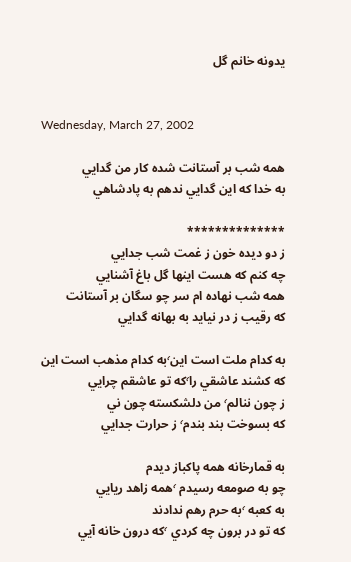يدونه خانم گل


Wednesday, March 27, 2002

همه شب بر آستانت شده کار من گدايي
به خدا که اين گدايي ندهم به پادشاهي

**************
ز دو ديده خون ز غمت شب جدايي
چه کنم که هست اينها گل باغ آشنايي
همه شب نهاده ام سر چو سگان بر آستانت
که رقيب ز در نيايد به بهانه گدايي

به کدام ملت است اين٬به کدام مذهب است اين
که کشند عاشقي را٬که تو عاشقم چرايي
ز چون ننالم٬ من دلشکسته چون ني
که بسوخت بند بندم٬ ز حرارت جدايي

به قمارخانه همه پاکباز ديدم
چو به صومعه رسيدم ٬همه زاهد ريايي
به کعبه ٬به حرم رهم ندادند
که تو در برون چه کردي ٬که درون خانه آيي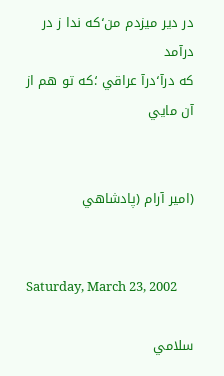در دير ميزدم من٬که ندا ز در درآمد
که درآ٬درآ عراقي ؛که تو هم از آن مايي


(امير آرام (پادشاهي


Saturday, March 23, 2002

سلامي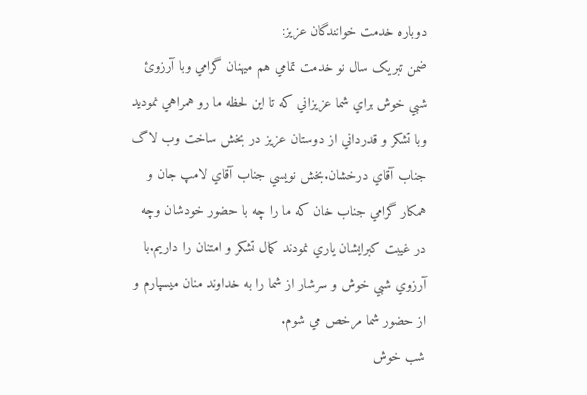دوباره خدمت خوانندگان عزيز:
ضمن تبريک سال نو خدمت تمامي هم ميهنان گرامي وبا آرزوئ شبي خوش براي شما عزيزاني که تا اين لحظه ما رو همراهي نموديد وبا تشکر و قدرداني از دوستان عزيز در بخش ساخت وب لاگ جناب آقاي درخشان.بخش نويسي جناب آقاي لامپ جان و همکار گرامي جناب خان که ما را چه با حضور خودشان وچه در غيبت کبرايشان ياري نمودند کمال تشکر و امتنان را داريم.با آرزوي شبي خوش و سرشار از شما را به خداوند منان ميسپارم و از حضور شما مرخص مي شوم.
شب خوش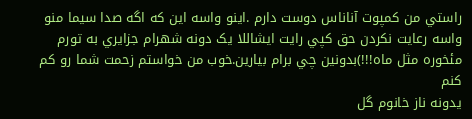راستي من کمپوت آناناس دوست دارم .اينو واسه اين که اگه صدا سيما منو واسه رعايت نکردن حق کپي رايت ايشاللا يک دونه شهرام جزايري به تورم مئخوره مثل ماه!!!)بدونين چي برام بيارين.خوب من خواستم زحمت شما رو کم کنم
يدونه ناز خانوم گل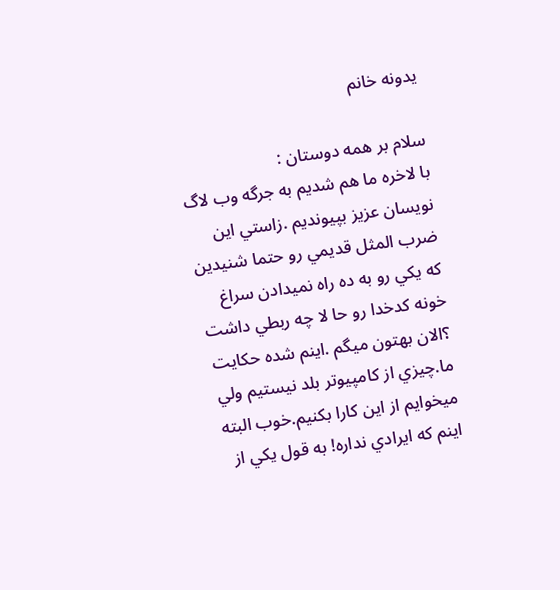يدونه خانم

سلام بر همه دوستان :
با لاخره ما هم شديم به جرگه وب لاگ نويسان عزيز بپيونديم .زاستي اين ضرب المثل قديمي رو حتما شنيدين که يکي رو به ده راه نميدادن سراغ خونه کدخدا رو حا لا چه ربطي داشت ؟الان بهتون ميگم .اينم شده حکايت ما.چيزي از کامپيوتر بلد نيستيم ولي ميخوايم از اين کارا بکنيم.خوب البته اينم که ايرادي نداره! به قول يکي از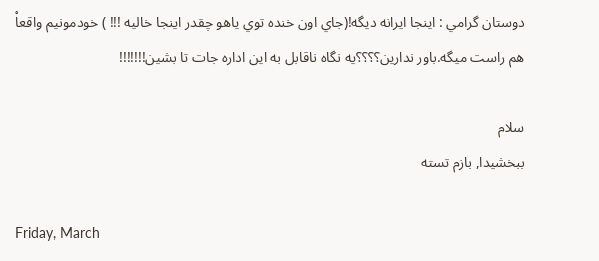دوستان گرامي : اينجا ايرانه ديگه!(جاي اون خنده توي ياهو چقدر اينجا خاليه !!! ) خودمونيم واقعاْ هم راست ميگه.باور ندارين؟؟؟؟يه نگاه ناقابل به اين اداره جات تا بشين!!!!!!!

سلام
ببخشيدا, بازم تسته

Friday, March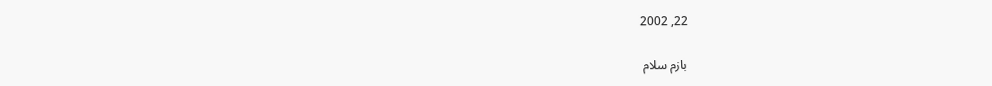22, 2002

بازم سلام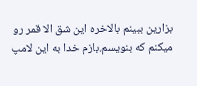بزارين ببينم بالاخره اين شق الا قمر رو ميکنم که بنويسم.بازم خدا به اين لامپ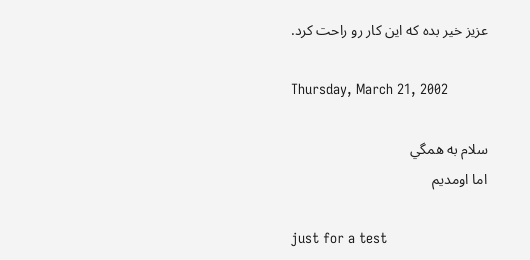عزيز خير بده که اين کار رو راحت کرد.

Thursday, March 21, 2002

سلام به همگي
اما اومديم

just for a test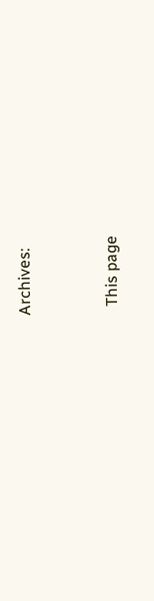Archives:


  This page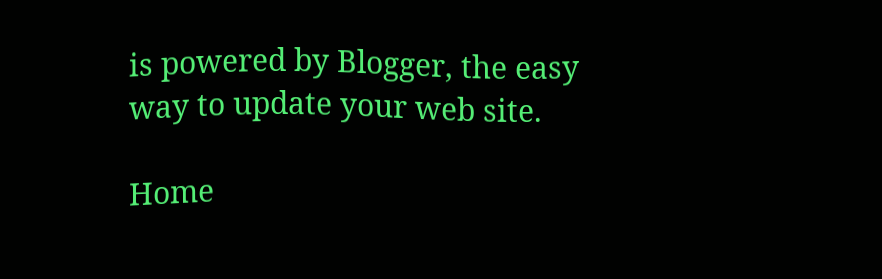is powered by Blogger, the easy way to update your web site.

Home